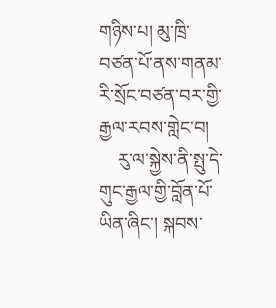གཉིས་པ། མུ་ཁྲི་བཙན་པོ་ནས་གནམ་རི་སྲོང་བཙན་བར་གྱི་རྒྱལ་རབས་གླེང་བ།
    རུ་ལ་སྐྱེས་ནི་སྤུ་དེ་གུང་རྒྱལ་གྱི་བློན་པོ་ཡིན་ཞིང་། སྐབས་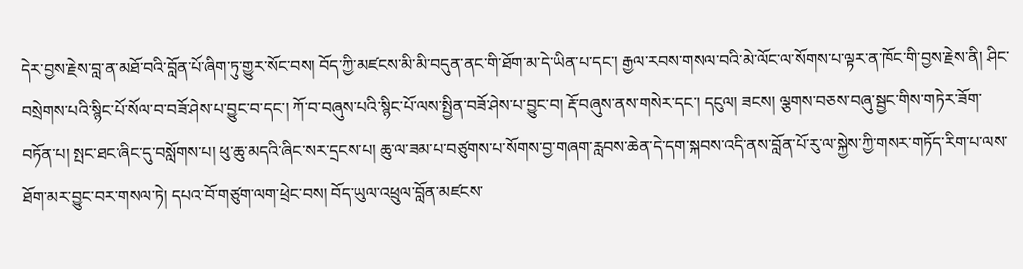དེར་བྱས་རྗེས་བླ་ན་མཐོ་བའི་བློན་པོ་ཞིག་ཏུ་གྱུར་སོང་བས། བོད་ཀྱི་མཛངས་མི་མི་བདུན་ནང་གི་ཐོག་མ་དེ་ཡིན་པ་དང་། རྒྱལ་རབས་གསལ་བའི་མེ་ལོང་ལ་སོགས་པ་ལྟར་ན་ཁོང་གི་བྱས་རྗེས་ནི། ཤིང་བསྲེགས་པའི་སྙིང་པོ་སོལ་བ་བཟོ་ཤེས་པ་བྱུང་བ་དང་། ཀོ་བ་བཞུས་པའི་སྙིང་པོ་ལས་སྤྱིན་བཟོ་ཤེས་པ་བྱུང་བ། རྡོ་བཞུས་ནས་གསེར་དང་། དངུལ། ཟངས། ལྕགས་བཅས་བཞུ་སྦྱང་གིས་གཏེར་ཟོག་བཏོན་པ། སྤང་ཐང་ཞིང་དུ་བསློགས་པ། ཕུ་ཆུ་མདའི་ཞིང་སར་དྲངས་པ། ཆུ་ལ་ཟམ་པ་བཙུགས་པ་སོགས་བྱ་གཞག་རླབས་ཆེན་དེ་དག་སྐབས་འདི་ནས་བློན་པོ་རུ་ལ་སྐྱེས་ཀྱི་གསར་གཏོད་རིག་པ་ལས་ཐོག་མར་བྱུང་བར་གསལ་ཏེ། དཔའ་བོ་གཙུག་ལག་ཕྲེང་བས། བོད་ཡུལ་འཕྲུལ་བློན་མཛངས་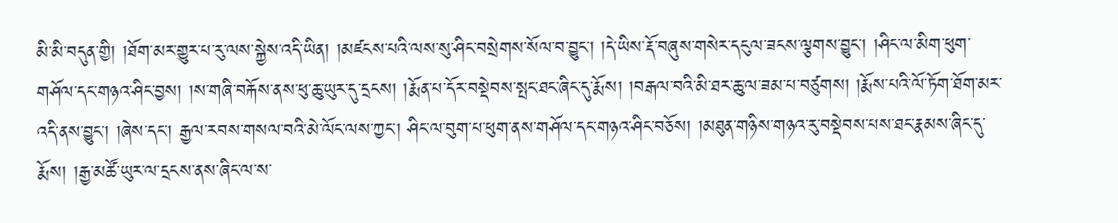མི་མི་བདུན་གྱི། །ཐོག་མར་གྱུར་པ་རུ་ལས་སྐྱེས་འདི་ཡིན། །མཛངས་པའི་ལས་སུ་ཤིང་བསྲེགས་སོལ་བ་བྱུང་། །དེ་ཡིས་རྡོ་བཞུས་གསེར་དངུལ་ཟངས་ལྕགས་བྱུང་། །ཤིང་ལ་མིག་ཕུག་གཤོལ་དང་གཉའ་ཤིང་བྱས། །ས་གཞི་བརྐོས་ནས་ཕུ་ཆུ་ཡུར་དུ་དྲངས། །རྨོན་པ་དོར་བསྡེབས་སྤང་ཐང་ཞིང་དུ་རྨོས། །བརྒལ་བའི་མི་ཐར་ཆུ་ལ་ཟམ་པ་བཙུགས། །རྨོས་པའི་ལོ་ཏོག་ཐོག་མར་འདི་ནས་བྱུང་། །ཞེས་དང་། རྒྱལ་རབས་གསལ་བའི་མེ་ལོང་ལས་ཀྱང་། ཤིང་ལ་བུག་པ་ཕུག་ནས་གཤོལ་དང་གཉའ་ཤིང་བཅོས། །མཐུན་གཉིས་གཉའ་རུ་བསྡེབས་པས་ཐང་རྣམས་ཞིང་དུ་རྨོས། །རྒྱ་མཚོ་ཡུར་ལ་དྲངས་ནས་ཞིང་ལ་ས་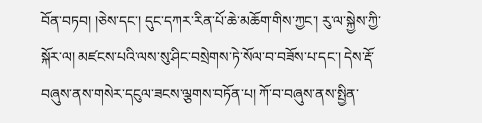བོན་བཏབ། །ཅེས་དང་། དུང་དཀར་རིན་པོ་ཆེ་མཆོག་གིས་ཀྱང་། རུ་ལ་སྐྱེས་ཀྱི་སྐོར་ལ། མཛངས་པའི་ལས་སུ་ཤིང་བསྲེགས་ཏེ་སོལ་བ་བཟོས་པ་དང་། དེས་རྡོ་བཞུས་ནས་གསེར་དངུལ་ཟངས་ལྕགས་བཏོན་པ། ཀོ་བ་བཞུས་ནས་སྤྱིན་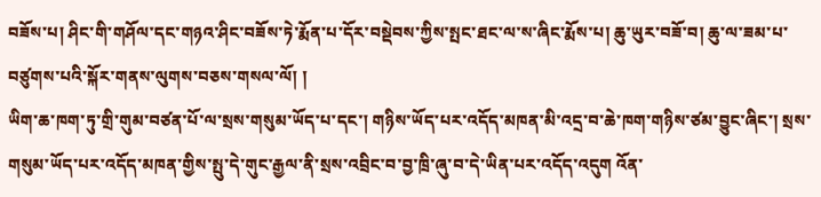བཟོས་པ། ཤིང་གི་གཤོལ་དང་གཉའ་ཤིང་བཟོས་ཏེ་རྨོན་པ་དོར་བསྡེབས་ཀྱིས་སྤང་ཐང་ལ་ས་ཞིང་རྨོས་པ། ཆུ་ཡུར་བཟོ་བ། ཆུ་ལ་ཟམ་པ་བཙུགས་པའི་སྐོར་གནས་ལུགས་བཅས་གསལ་ལོ། །
ཡིག་ཆ་ཁག་ཏུ་གྲི་གུམ་བཙན་པོ་ལ་སྲས་གསུམ་ཡོད་པ་དང་། གཉིས་ཡོད་པར་འདོད་མཁན་མི་འདྲ་བ་ཆེ་ཁག་གཉིས་ཙམ་བྱུང་ཞིང་། སྲས་གསུམ་ཡོད་པར་འདོད་མཁན་གྱིས་སྤུ་དེ་གུང་རྒྱལ་ནི་སྲས་འབྲིང་བ་བྱ་ཁྲི་ཞུ་བ་དེ་ཡིན་པར་འདོད་འདུག འོན་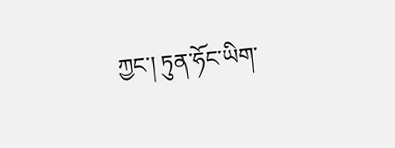ཀྱང་། ཏུན་ཧོང་ཡིག་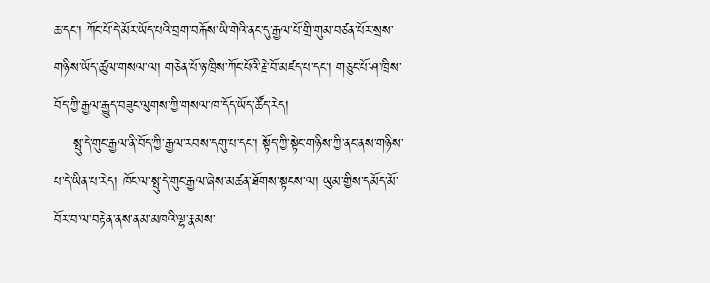ཆ་དང་། ཀོང་པོ་དེ་མོར་ཡོད་པའི་བྲག་བརྐོས་ཡི་གེའི་ནང་དུ་རྒྱལ་པོ་གྲི་གུམ་བཙན་པོར་སྲས་གཉིས་ཡོད་ཚུལ་གསལ་ལ། གཅེན་པོ་ཉ་ཁྲིས་ཀོང་པོའི་རྗེ་བོ་མཛད་པ་དང་། གཅུང་པོ་ཤ་ཁྲིས་བོད་ཀྱི་རྒྱལ་རྒྱུད་བཟུང་ལུགས་ཀྱི་གསལ་ཁ་དོད་ཡོད་ཚོད་རེད།
    སྤུ་དེ་གུང་རྒྱལ་ནི་བོད་ཀྱི་རྒྱལ་རབས་དགུ་པ་དང་། སྟོད་ཀྱི་སྟེང་གཉིས་ཀྱི་ནང་ནས་གཉིས་པ་དེ་ཡིན་པ་རེད། ཁོང་ལ་སྤུ་དེ་གུང་རྒྱལ་ཞེས་མཚན་ཐོགས་སྟངས་ལ། ཡུམ་གྱིས་དམོད་མོ་བོར་བ་ལ་བརྟེན་ནས་ནམ་མཁའི་ལྷ་རྣམས་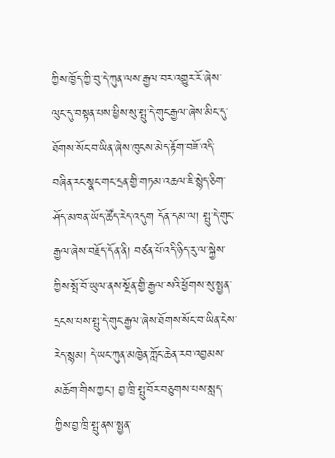ཀྱིས་ཁྱོད་ཀྱི་བུ་དེ་ཀུན་ལས་རྒྱལ་བར་འགྱུར་རོ་ཞེས་ལུང་དུ་བསྟན་པས་ཕྱིས་སུ་སྤུ་དེ་གུང་རྒྱལ་ཞེས་མིང་དུ་ཐོགས་སོང་བ་ཡིན་ཞེས་ཁུངས་མེད་རྟོག་བཟོ་འདི་བཞིན་རང་སྣང་གང་དྲན་གྱི་གཏམ་འཆལ་ཇི་སྙེད་ཅིག་ཤོད་མཁན་ཡོད་ཚོད་རེད་འདུག དོན་དམ་ལ། སྤུ་དེ་གུང་རྒྱལ་ཞེས་བརྗོད་དོན་ནི། བཙན་པོ་འདི་ཉིད་རུ་ལ་སྐྱེས་ཀྱིས་སྤོ་བོ་ཡུལ་ནས་སྔོན་གྱི་རྒྱལ་སའི་ཕྱོགས་སུ་སྤྱན་དྲངས་པས་སྤུ་དེ་གུང་རྒྱལ་ཞེས་ཐོགས་སོང་བ་ཡིན་ངེས་རེད་སྙམ། དེ་ཡང་ཀུན་མཁྱེན་ཀློང་ཆེན་རབ་འབྱམས་མཆོག་གིས་ཀྱང་། བྱ་ཁྲི་སྤུ་བོར་བཅུགས་པས་སླད་ཀྱིས་བྱ་ཁྲི་སྤུ་ནས་སྤྱན་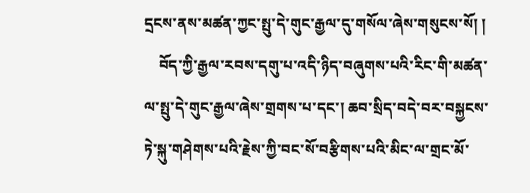དྲངས་ནས་མཚན་ཀྱང་སྤུ་དེ་གུང་རྒྱལ་དུ་གསོལ་ཞེས་གསུངས་སོ། །
    བོད་ཀྱི་རྒྱལ་རབས་དགུ་པ་འདི་ཉིད་བཞུགས་པའི་རིང་གི་མཚན་ལ་སྤུ་དེ་གུང་རྒྱལ་ཞེས་གྲགས་པ་དང་། ཆབ་སྲིད་བདེ་བར་བསྐྱངས་ཏེ་སྐུ་གཤེགས་པའི་རྗེས་ཀྱི་བང་སོ་བརྩིགས་པའི་མིང་ལ་གྲང་མོ་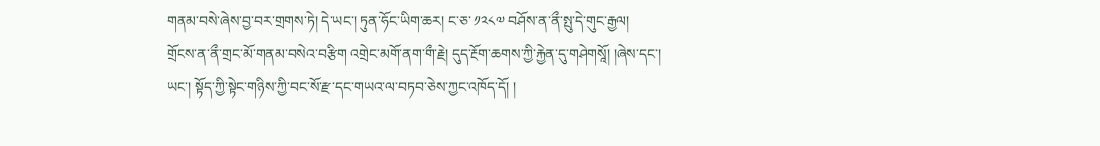གནམ་བསེ་ཞེས་བྱ་བར་གྲགས་ཏེ། དེ་ཡང་། ཏུན་ཧོང་ཡིག་ཆར། ང་ཅ་ ༡༢༨༧ བཤོས་ན་ནྀ་སྤུ་དེ་གུང་རྒྱལ། གྲོངས་ན་ནྀ་གྲང་མོ་གནམ་བསེའ་བརྩིག འགྲེང་མགོ་ནག་གྀ་རྗེ། དུད་རྔོག་ཆགས་ཀྱི་རྐྱེན་དུ་གཤེགསཱོ། །ཞེས་དང་། ཡང་། སྟོད་ཀྱི་སྟེང་གཉིས་ཀྱི་བང་སོ་རྫ་དང་གཡའ་ལ་བཏབ་ཅེས་ཀྱང་འཁོད་དོ། །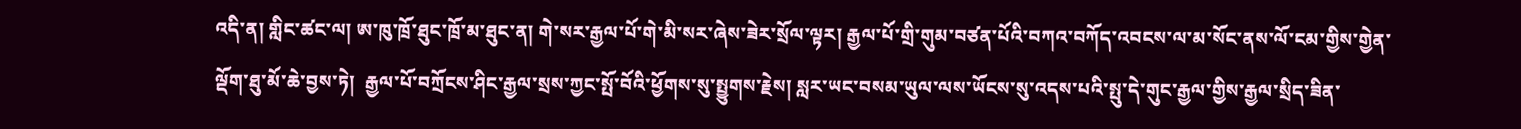འདི་ན། གླིང་ཚང་ལ། ཨ་ཁུ་ཁྲོ་ཐུང་ཁྲོ་མ་ཐུང་ན། གེ་སར་རྒྱལ་པོ་གེ་མི་སར་ཞེས་ཟེར་སྲོལ་ལྟར། རྒྱལ་པོ་གྲི་གུམ་བཙན་པོའི་བཀའ་བཀོད་འབངས་ལ་མ་སོང་ནས་ལོ་ངམ་གྱིས་གྱེན་ལྡོག་ཐུ་མོ་ཆེ་བྱས་ཏེ།  རྒྱལ་པོ་བཀྲོངས་ཤིང་རྒྱལ་སྲས་ཀྱང་སྤོ་བོའི་ཕྱོགས་སུ་སྤྱུགས་རྗེས། སླར་ཡང་བསམ་ཡུལ་ལས་ཡོངས་སུ་འདས་པའི་སྤུ་དེ་གུང་རྒྱལ་གྱིས་རྒྱལ་སྲིད་ཟིན་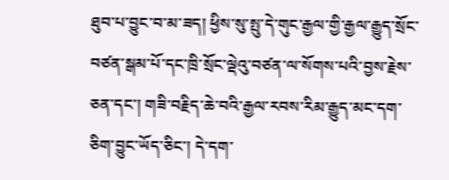ཐུབ་པ་བྱུང་བ་མ་ཟད། ཕྱིས་སུ་སྤུ་དེ་གུང་རྒྱལ་གྱི་རྒྱལ་རྒྱུད་སྲོང་བཙན་སྒམ་པོ་དང་ཁྲི་སྲོང་ལྡེའུ་བཙན་ལ་སོགས་པའི་བྱས་རྗེས་ཅན་དང་། གཟི་བརྗིད་ཆེ་བའི་རྒྱལ་རབས་རིམ་རྒྱུད་མང་དག་ཅིག་བྱུང་ཡོད་ཅིང་། དེ་དག་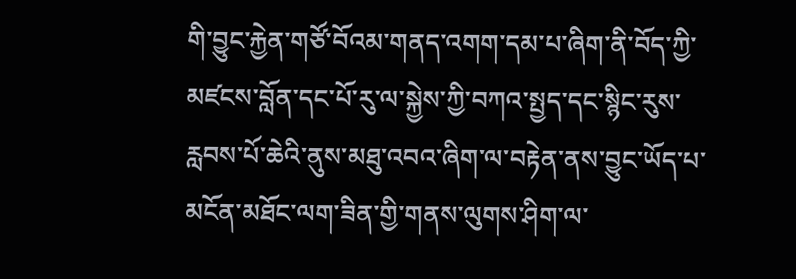གི་བྱུང་རྐྱེན་གཙོ་བོའམ་གནད་འགག་དམ་པ་ཞིག་ནི་བོད་ཀྱི་མཛངས་བློན་དང་པོ་རུ་ལ་སྐྱེས་ཀྱི་བཀའ་སྤྱད་དང་སྙིང་རུས་རླབས་པོ་ཆེའི་ནུས་མཐུ་འབའ་ཞིག་ལ་བརྟེན་ནས་བྱུང་ཡོད་པ་མངོན་མཐོང་ལག་ཟིན་གྱི་གནས་ལུགས་ཤིག་ལ་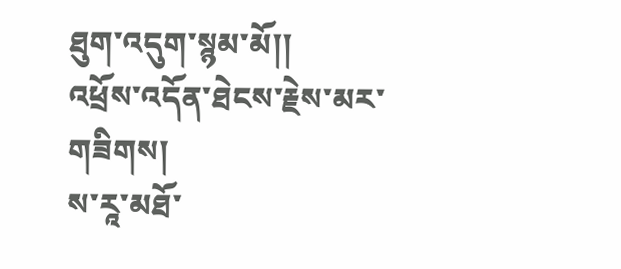ཐུག་འདུག་སྙམ་མོ།།
འཕྲོས་འདོན་ཐེངས་རྗེས་མར་གཟིགས།
ས་རཱ་མཐོ་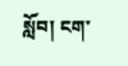སློབ། ངག་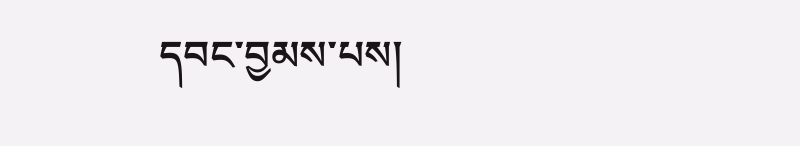དབང་བྱམས་པས།